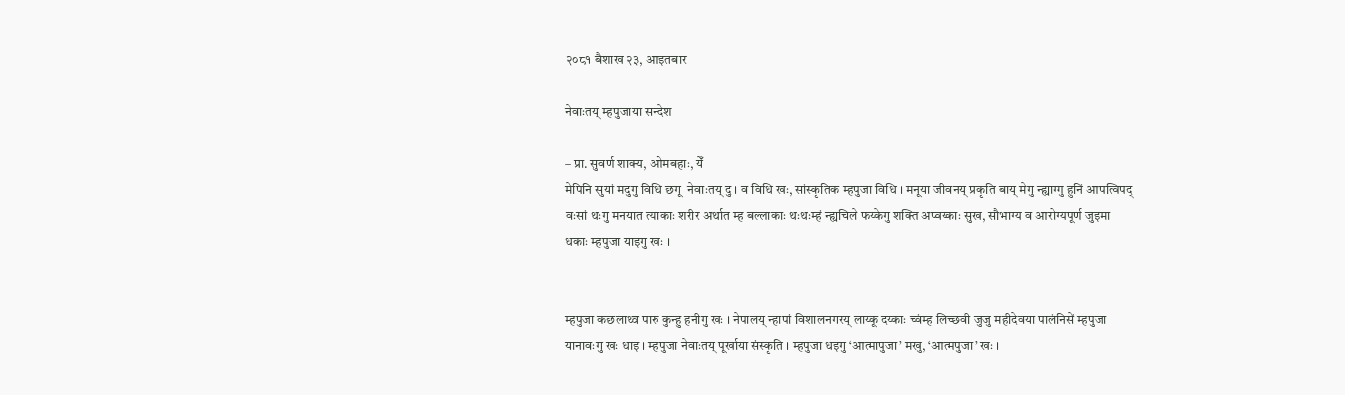२०८१ बैशाख २३, आइतबार

नेवाःतय् म्हपुजाया सन्देश

– प्रा. सुवर्ण शाक्य, ओमबहाः, येँ
मेपिनि सुयां मदुगु विधि छगू  नेवाःतय् दु । व विधि खः, सांस्कृतिक म्हपुजा विधि । मनूया जीवनय् प्रकृति बाय् मेगु न्ह्याग्गु हुनिं आपत्विपद् वःसां थःगु मनयात त्याकाः शरीर अर्थात म्ह बल्लाकाः थःथःम्हं न्ह्यचिले फय्केगु शक्ति अप्वय्काः सुख, सौभाग्य व आरोग्यपूर्ण जुइमा धकाः म्हपुजा याइगु खः ।


म्हपुजा कछलाथ्व पारु कुन्हु हनीगु खः । नेपालय् न्हापां विशालनगरय् लाय्कू दय्काः च्वंम्ह लिच्छवी जुजु महीदेवया पालंनिसें म्हपुजा यानावःगु खः धाइ । म्हपुजा नेवाःतय् पूर्खाया संस्कृति । म्हपुजा धइगु ‘आत्मापुजा’ मखु, ‘आत्मपुजा’ खः ।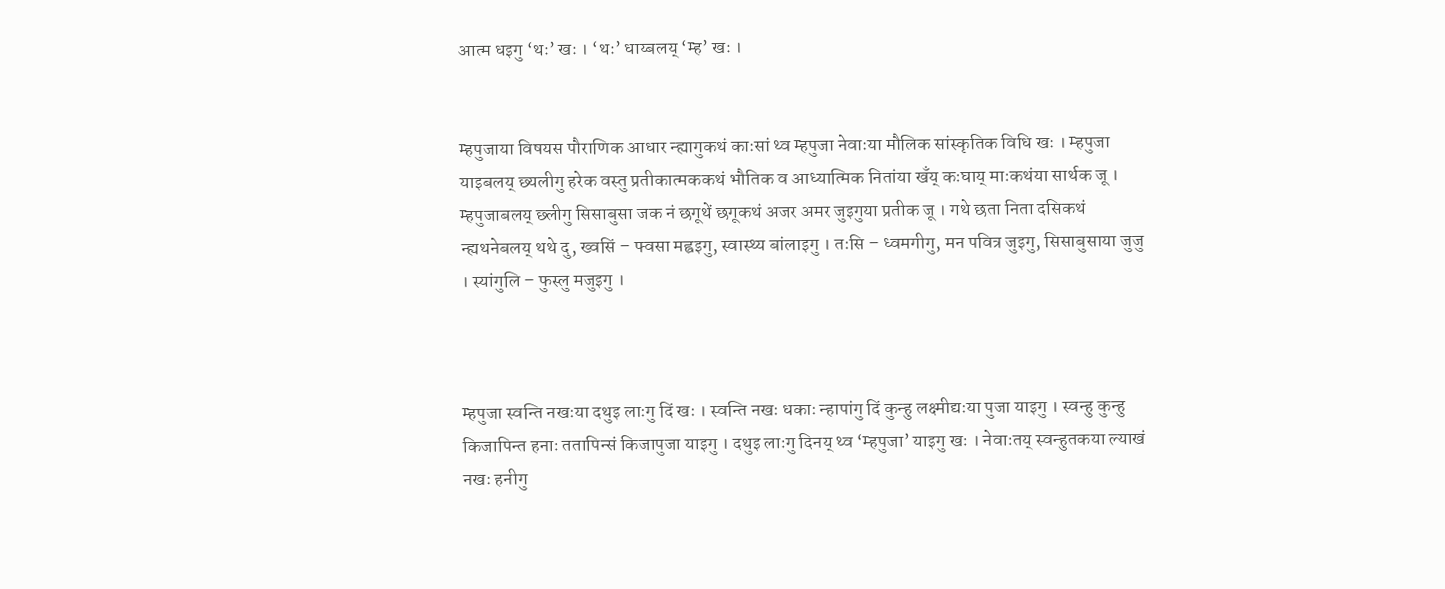आत्म धइगु ‘थः’ खः । ‘थः’ धाय्बलय् ‘म्ह’ खः ।


म्हपुजाया विषयस पौराणिक आधार न्ह्यागुकथं काःसां थ्व म्हपुजा नेवाःया मौलिक सांस्कृतिक विधि खः । म्हपुजा याइबलय् छ्यलीगु हरेक वस्तु प्रतीकात्मककथं भौतिक व आध्यात्मिक नितांया खँय् कःघाय् माःकथंया सार्थक जू । म्हपुजाबलय् छ्लीगु सिसाबुसा जक नं छगूथें छगूकथं अजर अमर जुइगुया प्रतीक जू । गथे छता निता दसिकथं न्ह्यथनेबलय् थथे दु, ख्वसिं – फ्वसा मह्वइगु, स्वास्थ्य बांलाइगु । तःसि – ध्वमगीगु, मन पवित्र जुइगु, सिसाबुसाया जुजु । स्यांगुलि – फुस्लु मजुइगु ।



म्हपुजा स्वन्ति नखःया दथुइ लाःगु दिं खः । स्वन्ति नखः धकाः न्हापांगु दिं कुन्हु लक्ष्मीद्यःया पुजा याइगु । स्वन्हु कुन्हु किजापिन्त हनाः ततापिन्सं किजापुजा याइगु । दथुइ लाःगु दिनय् थ्व ‘म्हपुजा’ याइगु खः । नेवाःतय् स्वन्हुतकया ल्याखं नखः हनीगु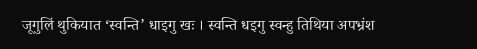जूगुलिं थुकियात ‘स्वन्ति’ धाइगु खः । स्वन्ति धइगु स्वन्हु तिथिया अपभ्रंश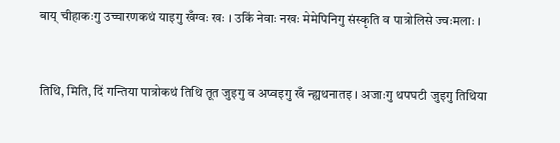बाय् चीहाकःगु उच्चारणकथं याइगु खँग्वः खः । उकिं नेवाः नखः मेमेपिनिगु संस्कृति व पात्रोलिसे ज्वःमलाः ।


तिथि, मिति, दिं गन्तिया पात्रोकथं तिथि तूत जुइगु व अप्वइगु खँ न्ह्यथनातइ । अजाःगु थपघटी जुइगु तिथिया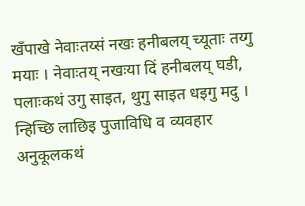खँपाखे नेवाःतय्सं नखः हनीबलय् च्यूताः तय्गु मयाः । नेवाःतय् नखःया दिं हनीबलय् घडी, पलाःकथं उगु साइत, थुगु साइत धइगु मदु । न्हिच्छि लाछिइ पुजाविधि व व्यवहार अनुकूलकथं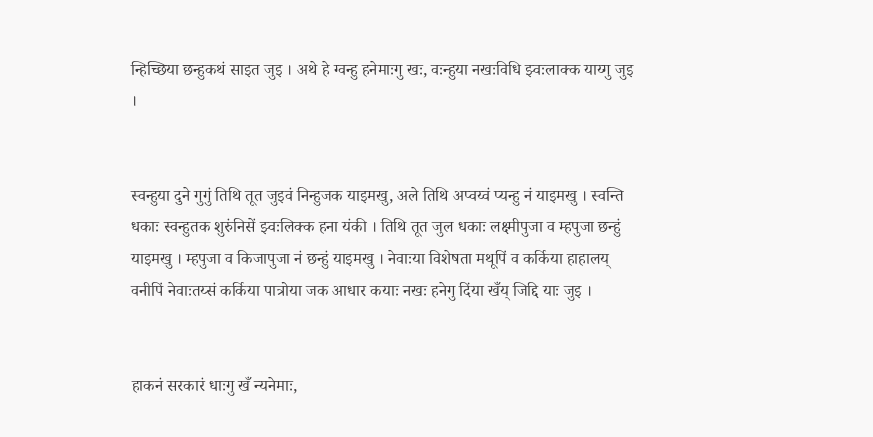न्हिच्छिया छन्हुकथं साइत जुइ । अथे हे ग्वन्हु हनेमाःगु खः, वःन्हुया नखःविधि झ्वःलाक्क याय्गु जुइ ।


स्वन्हुया दुने गुगुं तिथि तूत जुइवं निन्हुजक याइमखु, अले तिथि अप्वय्वं प्यन्हु नं याइमखु । स्वन्ति धकाः स्वन्हुतक शुरुंनिसें झ्वःलिक्क हना यंकी । तिथि तूत जुल धकाः लक्ष्मीपुजा व म्हपुजा छन्हुं याइमखु । म्हपुजा व किजापुजा नं छन्हुं याइमखु । नेवाःया विशेषता मथूपिं व कर्किया हाहालय् वनीपिं नेवाःतय्सं कर्किया पात्रोया जक आधार कयाः नखः हनेगु दिंया खँय् जिद्दि याः जुइ ।


हाकनं सरकारं धाःगु खँ न्यनेमाः,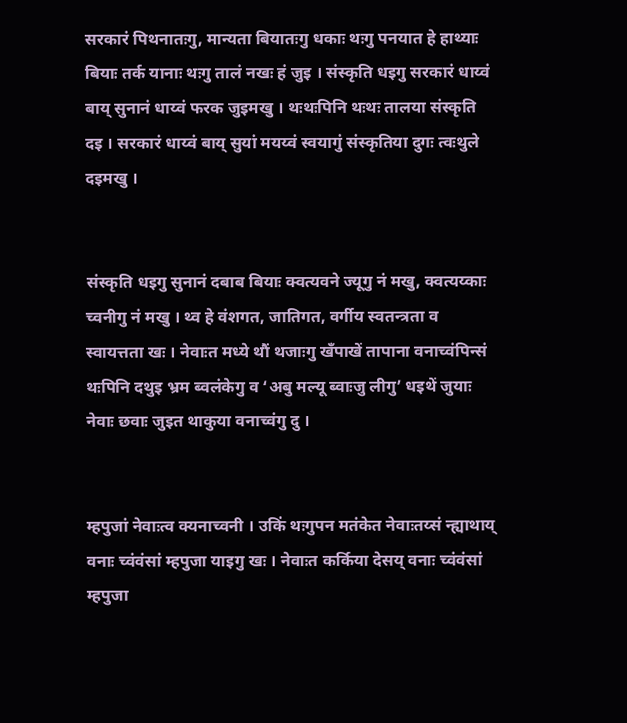सरकारं पिथनातःगु, मान्यता बियातःगु धकाः थःगु पनयात हे हाथ्याः बियाः तर्क यानाः थःगु तालं नखः हं जुइ । संस्कृति धइगु सरकारं धाय्वं बाय् सुनानं धाय्वं फरक जुइमखु । थःथःपिनि थःथः तालया संस्कृति दइ । सरकारं धाय्वं बाय् सुयां मयय्वं स्वयागुं संस्कृतिया दुगः त्वःथुले दइमखु ।


संस्कृति धइगु सुनानं दबाब बियाः क्वत्यवने ज्यूगु नं मखु, क्वत्यय्काः च्वनीगु नं मखु । थ्व हे वंशगत, जातिगत, वर्गीय स्वतन्त्रता व स्वायत्तता खः । नेवाःत मध्ये थौं थजाःगु खँपाखें तापाना वनाच्वंपिन्सं थःपिनि दथुइ भ्रम ब्वलंकेगु व ‘अबु मल्यू ब्वाःजु लीगु’ धइथें जुयाः नेवाः छवाः जुइत थाकुया वनाच्वंगु दु ।


म्हपुजां नेवाःत्व क्यनाच्वनी । उकिं थःगुपन मतंकेत नेवाःतय्सं न्ह्याथाय् वनाः च्वंवंसां म्हपुजा याइगु खः । नेवाःत कर्किया देसय् वनाः च्वंवंसां म्हपुजा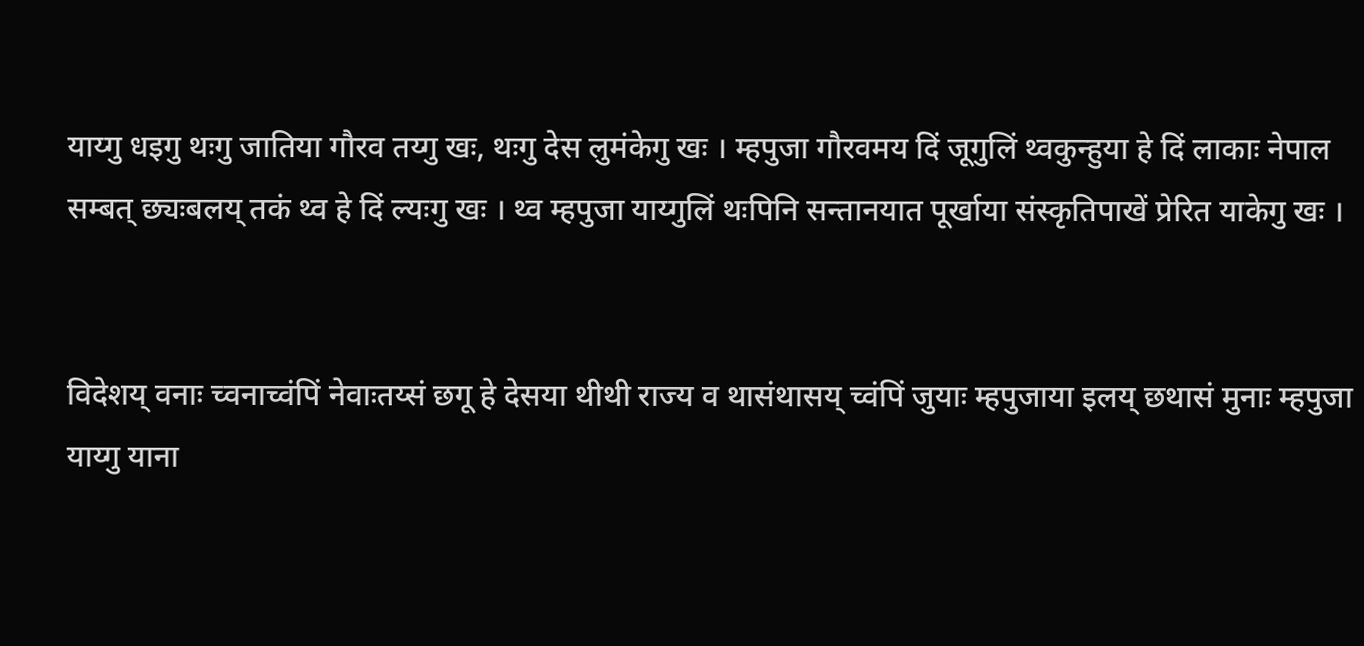याय्गु धइगु थःगु जातिया गौरव तय्गु खः, थःगु देस लुमंकेगु खः । म्हपुजा गौरवमय दिं जूगुलिं थ्वकुन्हुया हे दिं लाकाः नेपाल सम्बत् छ्यःबलय् तकं थ्व हे दिं ल्यःगु खः । थ्व म्हपुजा याय्गुलिं थःपिनि सन्तानयात पूर्खाया संस्कृतिपाखें प्रेरित याकेगु खः ।


विदेशय् वनाः च्वनाच्वंपिं नेवाःतय्सं छगू हे देसया थीथी राज्य व थासंथासय् च्वंपिं जुयाः म्हपुजाया इलय् छथासं मुनाः म्हपुजा याय्गु याना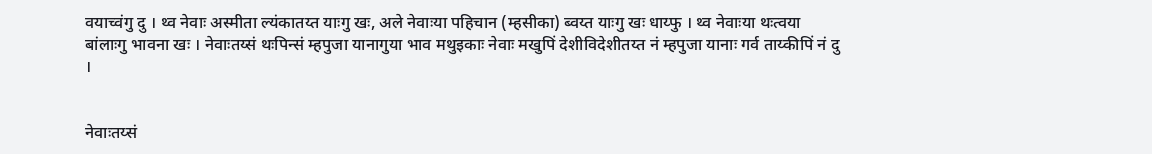वयाच्वंगु दु । थ्व नेवाः अस्मीता ल्यंकातय्त याःगु खः, अले नेवाःया पहिचान (म्हसीका) ब्वय्त याःगु खः धाय्फु । थ्व नेवाःया थःत्वया बांलाःगु भावना खः । नेवाःतय्सं थःपिन्सं म्हपुजा यानागुया भाव मथुइकाः नेवाः मखुपिं देशीविदेशीतय्त नं म्हपुजा यानाः गर्व ताय्कीपिं नं दु ।


नेवाःतय्सं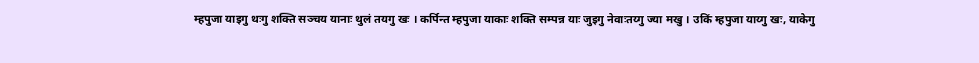म्हपुजा याइगु थःगु शक्ति सञ्चय यानाः थुलं तयगु खः । कर्पिन्त म्हपुजा याकाः शक्ति सम्पन्न याः जुइगु नेवाःतय्गु ज्या मखु । उकिं म्हपुजा याय्गु खः, याकेगु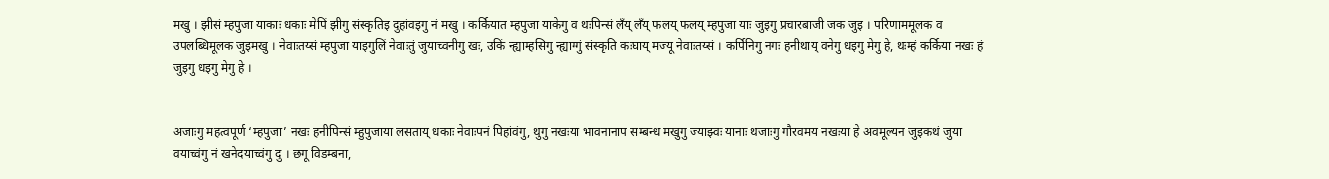मखु । झीसं म्हपुजा याकाः धकाः मेपिं झीगु संस्कृतिइ दुहांवइगु नं मखु । कर्कियात म्हपुजा याकेगु व थःपिन्सं लँय् लँय् फलय् फलय् म्हपुजा याः जुइगु प्रचारबाजी जक जुइ । परिणाममूलक व उपलब्धिमूलक जुइमखु । नेवाःतय्सं म्हपुजा याइगुलिं नेवाःतुं जुयाच्वनीगु खः, उकिं न्ह्याम्हसिगु न्ह्याग्गुं संस्कृति कःघाय् मज्यू नेवाःतय्सं । कर्पिनिगु नगः हनीथाय् वनेगु धइगु मेगु हे, थःम्हं कर्किया नखः हं जुइगु धइगु मेगु हे ।


अजाःगु महत्वपूर्ण ‘म्हपुजा’ नखः हनीपिन्सं म्हुपुजाया लसताय् धकाः नेवाःपनं पिहांवंगु, थुगु नखःया भावनानाप सम्बन्ध मखुगु ज्याझ्वः यानाः थजाःगु गौरवमय नखःया हे अवमूल्यन जुइकथं जुया वयाच्वंगु नं खनेदयाच्वंगु दु । छगू विडम्बना,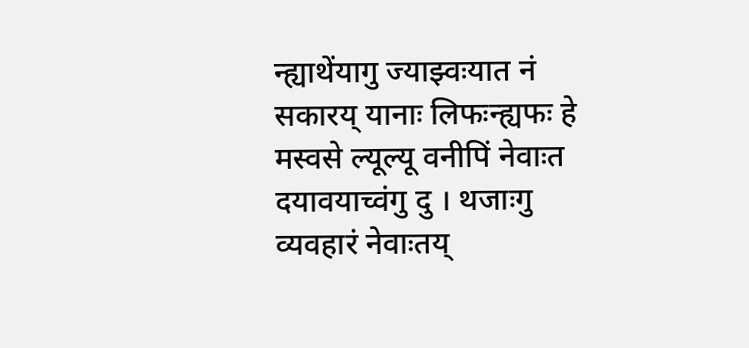न्ह्याथेंयागु ज्याझ्वःयात नं सकारय् यानाः लिफःन्ह्यफः हे मस्वसे ल्यूल्यू वनीपिं नेवाःत दयावयाच्वंगु दु । थजाःगु व्यवहारं नेवाःतय्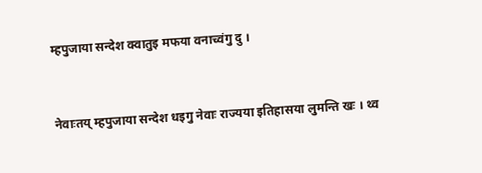म्हपुजाया सन्देश क्वातुइ मफया वनाच्वंगु दु ।


नेवाःतय् म्हपुजाया सन्देश धइगु नेवाः राज्यया इतिहासया लुमन्ति खः । थ्व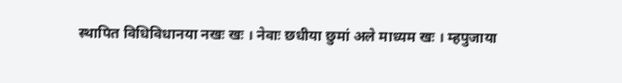स्थापित विधिविधानया नखः खः । नेवाः छधीया छुमां अले माध्यम खः । म्हपुजाया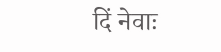दिं नेवाः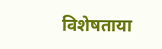विशेषताया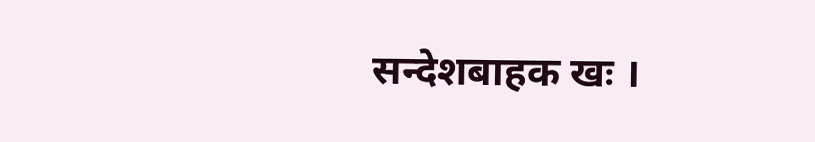सन्देशबाहक खः ।